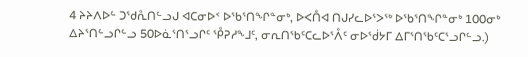4 ᔨᔨᐱᐅᓪ ᑐᖁᕅᑎᓪᓗᒍ ᐊᑕᓂᐅᑉ ᐅᖃᕐᑎᖏᓐᓂᒃ, ᐅᐸᑍᐊ ᑎᒍᓯᓚᐅᕐᐳᖅ ᐅᖃᕐᑎᖏᓐᓂᒃ 100ᓂᒃ ᐃᔨᕐᑎᓪᓗᒋᓪᓗ 50ᐅᓈᕐᑎᕐᓗᒋᑦ ᕾᕈᓱᖕᒧᑦ, ᓂᕆᑎᖃᑦᑕᓚᐅᕐᐰᑦ ᓂᐅᖂᔭᒥ ᐃᒥᕐᑎᖃᑦᑕᕐᓗᒋᓪᓗ.)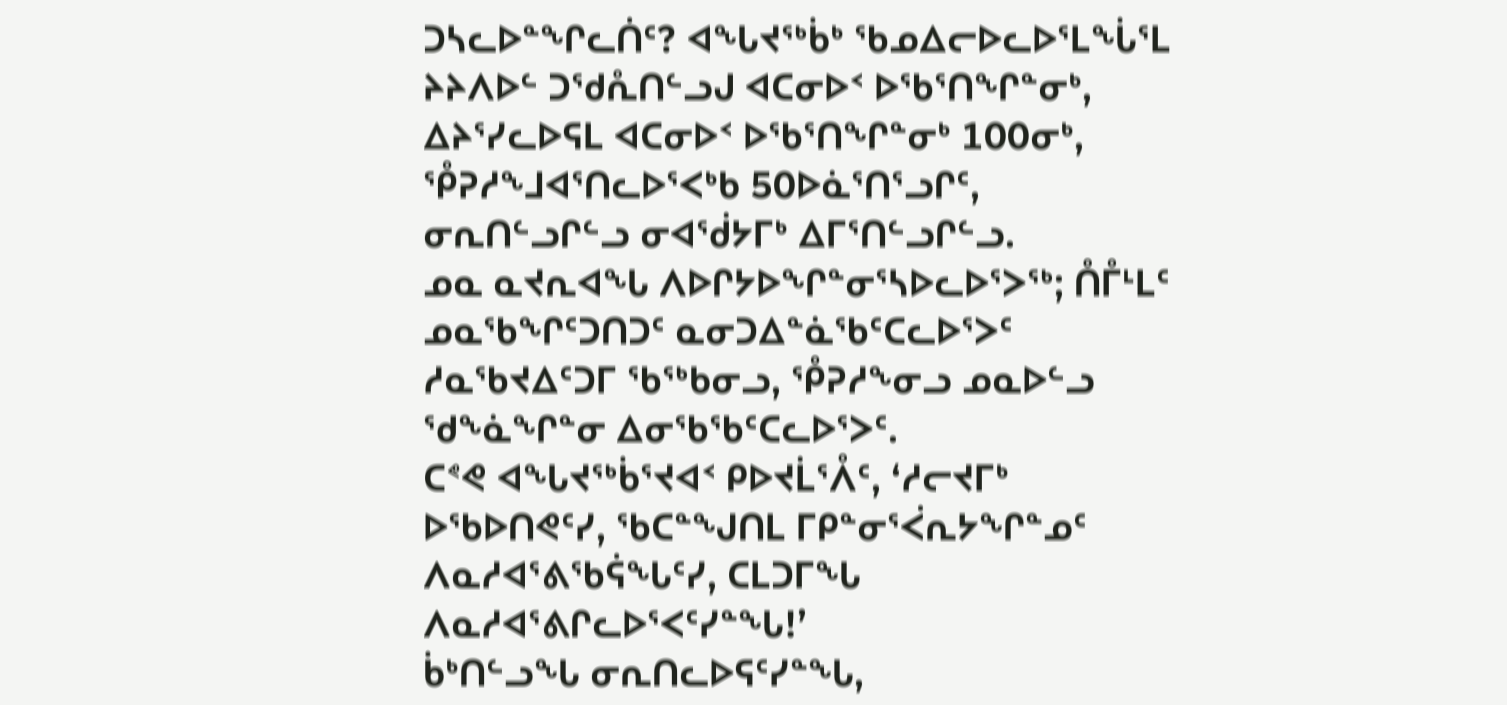ᑐᓴᓚᐅᓐᖏᓚᑏᑦ? ᐊᖓᔪᖅᑳᒃ ᖃᓄᐃᓕᐅᓚᐅᕐᒪᖔᕐᒪ ᔨᔨᐱᐅᓪ ᑐᖁᕅᑎᓪᓗᒍ ᐊᑕᓂᐅᑉ ᐅᖃᕐᑎᖏᓐᓂᒃ, ᐃᔨᕐᓯᓚᐅᕋᒪ ᐊᑕᓂᐅᑉ ᐅᖃᕐᑎᖏᓐᓂᒃ 100ᓂᒃ, ᕾᕈᓱᖕᒧᐊᕐᑎᓚᐅᕐᐸᒃᑲ 50ᐅᓈᕐᑎᕐᓗᒋᑦ, ᓂᕆᑎᓪᓗᒋᓪᓗ ᓂᐊᖂᔭᒥᒃ ᐃᒥᕐᑎᓪᓗᒋᓪᓗ.
ᓄᓇ ᓇᔪᕆᐊᖓ ᐱᐅᒋᔭᐅᖏᓐᓂᕐᓴᐅᓚᐅᕐᐳᖅ; ᑍᒤᒻᒪᑦ ᓄᓇᖃᖏᑦᑐᑎᑐᑦ ᓇᓂᑐᐃᓐᓈᖃᑦᑕᓚᐅᕐᐳᑦ ᓱᓇᖃᔪᐃᑦᑐᒥ ᖃᖅᑲᓂᓗ, ᕾᕈᓱᖕᓂᓗ ᓄᓇᐅᓪᓗ ᖁᖕᓈᖏᓐᓂ ᐃᓂᖃᖃᑦᑕᓚᐅᕐᐳᑦ.
ᑕᕝᕙ ᐊᖓᔪᖅᑳᕐᔪᐊᑉ ᑭᐅᔪᒫᕐᐰᑦ, ‘ᓱᓕᔪᒥᒃ ᐅᖃᐅᑎᕙᑦᓯ, ᖃᑕᓐᖑᑎᒪ ᒥᑭᓐᓂᕐᐹᕆᔭᖏᓐᓄᑦ ᐱᓇᓱᐊᕐᕕᖃᕌᖓᑦᓯ, ᑕᒪᑐᒥᖓ ᐱᓇᓱᐊᕐᕕᒋᓚᐅᕐᐸᑦᓯᓐᖓ!’
ᑳᒃᑎᓪᓗᖓ ᓂᕆᑎᓚᐅᕋᑦᓯᓐᖓ,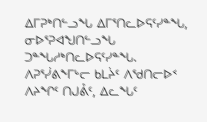ᐃᒥᕈᒃᑎᓪᓗᖓ ᐃᒥᕐᑎᓚᐅᕋᑦᓯᓐᖓ, ᓂᐅᕐᕈᐊᖑᑎᓪᓗᖓ ᑐᓐᖓᓱᒃᑎᓚᐅᕋᑦᓯᓐᖓ.
ᐱᕈᕐᓰᕕᖕᒥᒡᓕ ᑲᒪᔩᑦ ᐱᖁᑎᓕᐅᑉ ᐱᔨᖏᑦ ᑎᒍᕔᑦ, ᐃᓚᖓᑦ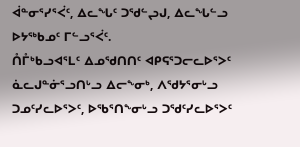ᐋᓐᓂᕐᓯᕐᐹᑦ, ᐃᓚᖓᑦ ᑐᖁᓪᖢᒍ, ᐃᓚᖓᓪᓗ ᐅᔭᖅᑲᓄᑦ ᒥᓪᓗᕐᐹᑦ.
ᑍᒤᒃᑲᓗᐊᕐᒪᑦ ᐃᓄᖁᑎᑎᑦ ᐊᑭᕋᕐᑐᓕᓚᐅᕐᐳᑦ ᓈᓚᒍᓐᓃᕐᓗᑎᒡᓗ ᐃᓕᖕᓂᒃ, ᐱᖁᔭᕐᓂᒡᓗ ᑐᓄᑦᓯᓚᐅᕐᐳᑦ, ᐅᖃᕐᑎᖕᓂᒡᓗ ᑐᖁᑦᓯᓚᐅᕐᐳᑦ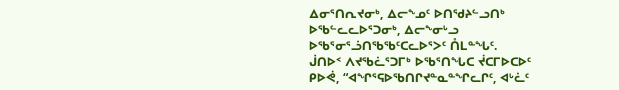ᐃᓂᕐᑎᕆᔪᓂᒃ, ᐃᓕᖕᓄᑦ ᐅᑎᖁᔨᓪᓗᑎᒃ ᐅᖃᓪᓚᓚᐅᕐᑐᓂᒃ, ᐃᓕᖕᓂᒡᓗ ᐅᖃᕐᓂᕐᓘᑎᖃᖃᑦᑕᓚᐅᕐᐳᑦ ᑍᒪᓐᖓᑦ.
ᒎᑎᐅᑉ ᐱᔪᖃᓛᕐᑐᒥᒃ ᐅᖃᕐᑎᖓᑕ ᔫᑕᒥᐅᑕᐅᑦ ᑭᐅᕚ, “ᐊᖏᕐᕋᐅᖃᑎᒋᔪᓐᓇᓐᖏᓚᒋᑦ, ᐊᒡᓛᑦ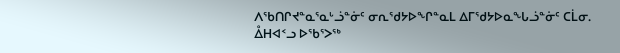ᐱᖃᑎᒋᔪᓐᓇᕐᓇᒡᓘᓐᓃᑦ ᓂᕆᖁᔭᐅᖏᓐᓇᒪ ᐃᒥᖁᔭᐅᓇᖓᓘᓐᓃᑦ ᑕᒫᓂ.
ᐂᕼᐊᑉᓗ ᐅᖃᕐᐳᖅ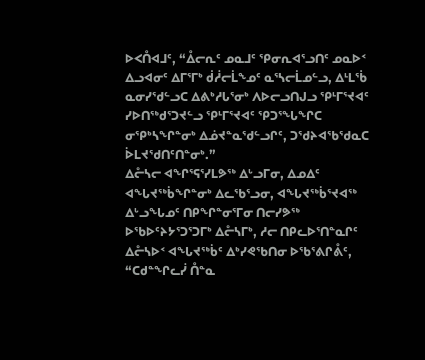ᐅᐸᑍᐊᒧᑦ, “ᐂᓕᕆᑦ ᓄᓇᒧᑦ ᕿᓂᕆᐊᕐᓗᑎᑦ ᓄᓇᐅᑉ ᐃᓗᐊᓂᑦ ᐃᒥᕐᒥᒃ ᑰᓲᓕᒫᖕᓄᑦ ᓇᕐᓴᓕᒫᓄᓪᓗ, ᐃᒻᒪᖄ ᓇᓂᓯᖁᓪᓗᑕ ᐃᕕᒃᓱᒐᕐᓂᒃ ᐱᐅᓕᓗᑎᒍᓗ ᕿᒻᒥᕐᔪᐊᑦ ᓯᐅᑎᖅᑯᕐᑐᔪᓪᓗ ᕿᒻᒥᕐᔪᐊᑦ ᕿᑐᕐᖓᖏᑕ ᓂᕿᒃᓴᖏᓐᓂᒃ ᐃᓅᔪᓐᓇᖁᓪᓗᒋᑦ, ᑐᖁᔨᐊᖃᖁᓇᑕ ᐆᒪᔪᖁᑎᑦᑎᓐᓂᒃ.”
ᐃᓔᓴᓕ ᐊᖏᕐᕋᕐᓯᒪᕗᖅ ᐃᒡᓗᒥᓂ, ᐃᓄᐃᑦ ᐊᖓᔪᖅᑳᖏᓐᓂᒃ ᐃᓚᖃᕐᓗᓂ, ᐊᖓᔪᖅᑳᕐᔪᐊᖅ ᐃᒡᓗᖓᓄᑦ ᑎᑭᖏᓐᓂᕐᒥᓂ ᑎᓕᓯᕗᖅ ᐅᖃᐅᑦᔨᔭᕐᑐᕐᑐᒥᒃ ᐃᓔᓴᒥᒃ, ᓱᓕ ᑎᑭᓚᐅᕐᑎᓐᓇᒋᑦ ᐃᓔᓴᐅᑉ ᐊᖓᔪᖅᑳᑦ ᐃᒃᓯᕙᖃᑎᓂ ᐅᖃᕐᕕᒋᕔᑦ, “ᑕᑯᓐᖏᓚᓰ ᑍᓐᓇ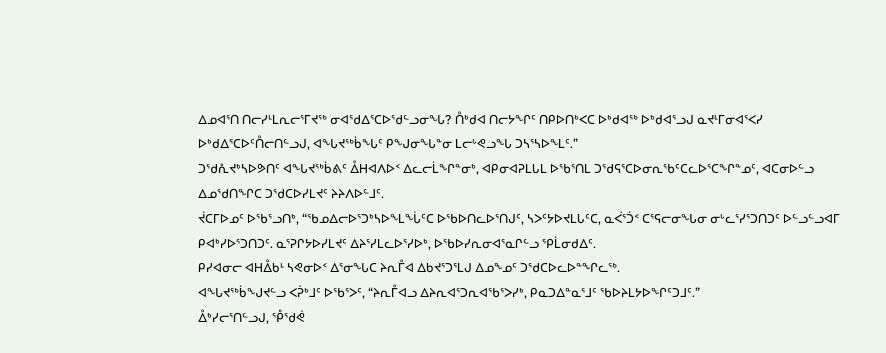ᐃᓄᐊᕐᑎ ᑎᓕᓯᒻᒪᕆᓕᕐᒥᔪᖅ ᓂᐊᖁᐃᕐᑕᐅᖁᓪᓗᓂᖓ? ᑍᒃᑯᐊ ᑎᓕᔭᖏᑦ ᑎᑭᐅᑎᒃᐸᑕ ᐅᒃᑯᐊᖅ ᐅᒃᑯᐊᕐᓗᒍ ᓇᔪᒻᒥᓂᐊᕐᐸᓯ ᐅᒃᑯᐃᕐᑕᐅᑦᑍᓕᑎᓪᓗᒍ, ᐊᖓᔪᖅᑳᖓᑦ ᑭᖑᓂᖓᓐᓂ ᒪᓕᒡᕙᓗᖓ ᑐᓴᕐᓴᐅᖕᒪᑦ.”
ᑐᖁᕅᔪᒃᓴᐅᕗᑎᑦ ᐊᖓᔪᖅᑳᕕᑦ ᐂᕼᐊᐱᐅᑉ ᐃᓚᓕᒫᖏᓐᓂᒃ, ᐊᑭᓂᐊᕈᒪᒐᒪ ᐅᖃᕐᑎᒪ ᑐᖁᕋᕐᑕᐅᓂᕆᖃᑦᑕᓚᐅᕐᑕᖏᓐᓄᑦ, ᐊᑕᓂᐅᓪᓗ ᐃᓄᖁᑎᖏᑕ ᑐᖁᑕᐅᓯᒪᔪᑦ ᔨᔨᐱᐅᓪᒧᑦ.
ᔫᑕᒥᐅᓄᑦ ᐅᖃᕐᓗᑎᒃ, “ᖃᓄᐃᓕᐅᕐᑐᒃᓴᐅᖕᒪᖔᑦᑕ ᐅᖃᐅᑎᓚᐅᕐᑎᒍᑦ, ᓴᐳᑦᔭᐅᔪᒪᒐᑦᑕ, ᓇᐹᕐᑑᑉ ᑕᕐᕋᓕᓂᖓᓂ ᓂᒡᓚᕐᓯᕐᑐᑎᑐᑦ ᐅᓪᓗᓪᓗᐊᒥ ᑭᐊᒃᓯᐅᕐᑐᑎᑐᑦ. ᓇᕐᕈᒋᔭᐅᓯᒪᔪᑦ ᐃᔨᕐᓯᒪᓚᐅᕐᓯᐅᒃ, ᐅᖃᐅᓯᕆᓂᐊᕐᓇᒋᓪᓗ ᕿᒫᓂᑯᐃᑦ.
ᑭᓯᐊᓂᓕ ᐊᕼᐂᑲᒻ ᓴᕙᓂᐅᑉ ᐃᕐᓂᖓᑕ ᔨᕆᒤᐊ ᐃᑲᔪᕐᑐᕐᒪᒍ ᐃᓄᖕᓄᑦ ᑐᖁᑕᐅᓚᐅᓐᖏᓚᖅ.
ᐊᖓᔪᖅᑳᖑᔪᓪᓗ ᐸᕉᒃᒧᑦ ᐅᖃᕐᐳᑦ, “ᔨᕆᒤᐊᓗ ᐃᔨᕆᐊᕐᑐᕆᐊᖃᕐᐳᓯᒃ, ᑭᓇᑐᐃᓐᓇᕐᒧᑦ ᖃᐅᔨᒪᔭᐅᖏᑦᑐᒧᑦ.”
ᐂᒃᓯᓕᕐᑎᓪᓗᒍ, ᕾᖁᕚ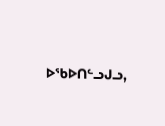ᐅᖃᐅᑎᓪᓗᒍᓗ,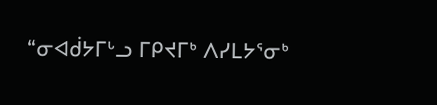“ᓂᐊᑰᔭᒥᒡᓗ ᒥᑭᔪᒥᒃ ᐱᓯᒪᔭᕐᓂᒃ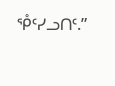ᕾᑦᓯᓗᑎᑦ.”